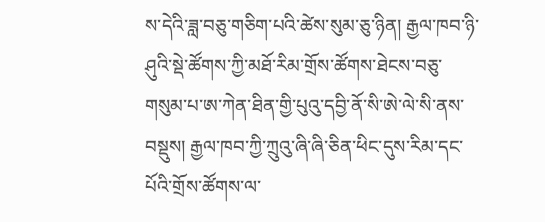ས་དེའི་ཟླ་བཅུ་གཅིག་པའི་ཚེས་སུམ་ཅུ་ཉིན། རྒྱལ་ཁབ་ཉི་ཤུའི་སྡེ་ཚོགས་ཀྱི་མཐོ་རིམ་གྲོས་ཚོགས་ཐེངས་བཅུ་གསུམ་པ་ཨ་ཀེན་ཐིན་གྱི་པུའུ་དབྱི་ནོ་སི་ཨེ་ལེ་སི་ནས་བསྡུས། རྒྱལ་ཁབ་ཀྱི་ཀྲུའུ་ཞི་ཞི་ཅིན་ཕིང་དུས་རིམ་དང་པོའི་གྲོས་ཚོགས་ལ་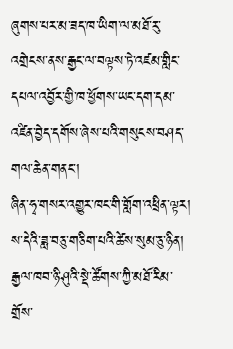ཞུགས་པར་མ་ཟད་ཁ་ཡིག་ལ་མཐོ་རུ་འགྲེངས་ནས་རྒྱང་ལ་བལྟས་ཏེ་འཛམ་གླིང་དཔལ་འབྱོར་གྱི་ཁ་ཕྱོགས་ཡང་དག་དམ་འཛིན་བྱེད་དགོས་ཞེས་པའི་གསུངས་བཤད་གལ་ཆེན་གནང་།
ཞིན་ཧྭ་གསར་འགྱུར་ཁང་གི་གློག་འཕྲིན་ལྟར། ས་དེའི་ཟླ་བཅུ་གཅིག་པའི་ཚེས་སུམ་ཅུ་ཉིན། རྒྱལ་ཁབ་ཉི་ཤུའི་སྡེ་ཚོགས་ཀྱི་མཐོ་རིམ་གྲོས་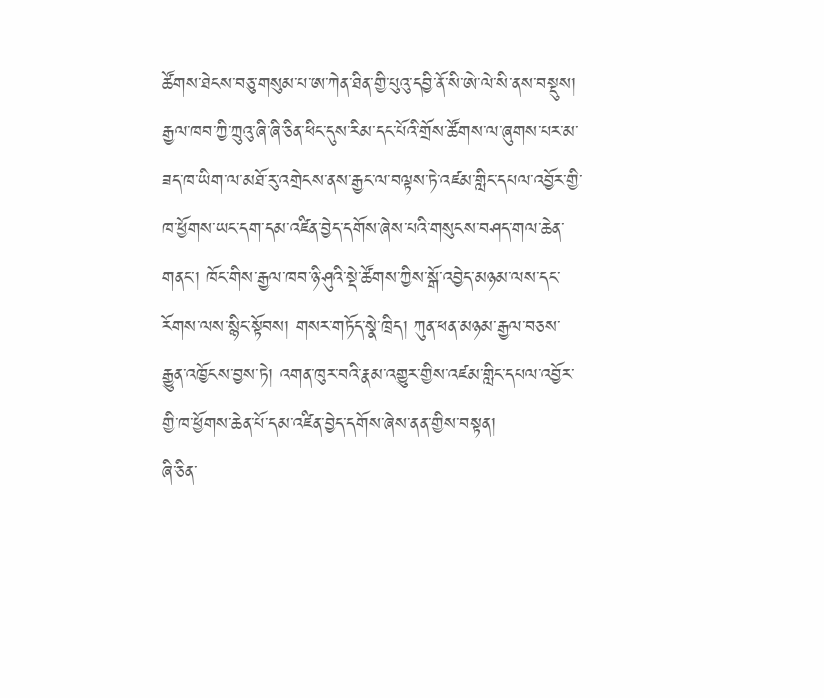ཚོགས་ཐེངས་བཅུ་གསུམ་པ་ཨ་ཀེན་ཐིན་གྱི་པུའུ་དབྱི་ནོ་སི་ཨེ་ལེ་སི་ནས་བསྡུས། རྒྱལ་ཁབ་ཀྱི་ཀྲུའུ་ཞི་ཞི་ཅིན་ཕིང་དུས་རིམ་དང་པོའི་གྲོས་ཚོགས་ལ་ཞུགས་པར་མ་ཟད་ཁ་ཡིག་ལ་མཐོ་རུ་འགྲེངས་ནས་རྒྱང་ལ་བལྟས་ཏེ་འཛམ་གླིང་དཔལ་འབྱོར་གྱི་ཁ་ཕྱོགས་ཡང་དག་དམ་འཛིན་བྱེད་དགོས་ཞེས་པའི་གསུངས་བཤད་གལ་ཆེན་གནང་། ཁོང་གིས་རྒྱལ་ཁབ་ཉི་ཤུའི་སྡེ་ཚོགས་ཀྱིས་སྒོ་འབྱེད་མཉམ་ལས་དང་རོགས་ལས་སྙིང་སྟོབས། གསར་གཏོད་སྣེ་ཁྲིད། ཀུན་ཕན་མཉམ་རྒྱལ་བཅས་རྒྱུན་འཁྱོངས་བྱས་ཏེ། འགན་ཁུར་བའི་རྣམ་འགྱུར་གྱིས་འཛམ་གླིང་དཔལ་འབྱོར་གྱི་ཁ་ཕྱོགས་ཆེན་པོ་དམ་འཛིན་བྱེད་དགོས་ཞེས་ནན་གྱིས་བསྟན།
ཞི་ཅིན་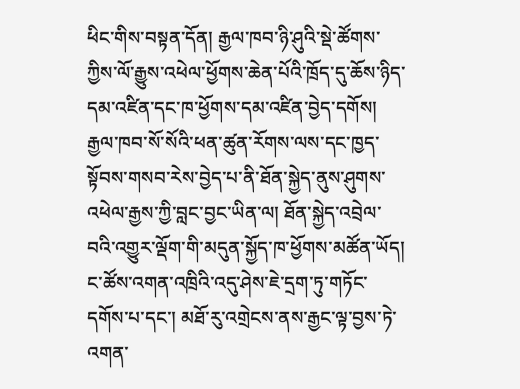ཕིང་གིས་བསྟན་དོན། རྒྱལ་ཁབ་ཉི་ཤུའི་སྡེ་ཚོགས་ཀྱིས་ལོ་རྒྱུས་འཕེལ་ཕྱོགས་ཆེན་པོའི་ཁྲོད་དུ་ཆོས་ཉིད་དམ་འཛིན་དང་ཁ་ཕྱོགས་དམ་འཛིན་བྱེད་དགོས། རྒྱལ་ཁབ་སོ་སོའི་ཕན་ཚུན་རོགས་ལས་དང་ཁྱད་སྟོབས་གསབ་རེས་བྱེད་པ་ནི་ཐོན་སྐྱེད་ནུས་ཤུགས་འཕེལ་རྒྱས་ཀྱི་བླང་བྱང་ཡིན་ལ། ཐོན་སྐྱེད་འབྲེལ་བའི་འགྱུར་ལྡོག་གི་མདུན་སྐྱོད་ཁ་ཕྱོགས་མཚོན་ཡོད། ང་ཚོས་འགན་འཁྲིའི་འདུ་ཤེས་ཇེ་དྲག་ཏུ་གཏོང་དགོས་པ་དང་། མཐོ་རུ་འགྲེངས་ནས་རྒྱང་ལྟ་བྱས་ཏེ་འགན་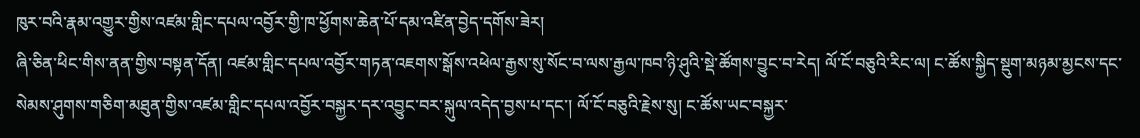ཁུར་བའི་རྣམ་འགྱུར་གྱིས་འཛམ་གླིང་དཔལ་འབྱོར་གྱི་ཁ་ཕྱོགས་ཆེན་པོ་དམ་འཛིན་བྱེད་དགོས་ཟེར།
ཞི་ཅིན་ཕིང་གིས་ནན་གྱིས་བསྟན་དོན། འཛམ་གླིང་དཔལ་འབྱོར་གཏན་འཇགས་སྒོས་འཕེལ་རྒྱས་སུ་སོང་བ་ལས་རྒྱལ་ཁབ་ཉི་ཤུའི་སྡེ་ཚོགས་བྱུང་བ་རེད། ལོ་ངོ་བཅུའི་རིང་ལ། ང་ཚོས་སྐྱིད་སྡུག་མཉམ་མྱངས་དང་སེམས་ཤུགས་གཅིག་མཐུན་གྱིས་འཛམ་གླིང་དཔལ་འབྱོར་བསྐྱར་དར་འབྱུང་བར་སྐུལ་འདེད་བྱས་པ་དང་། ལོ་ངོ་བཅུའི་རྗེས་སུ། ང་ཚོས་ཡང་བསྐྱར་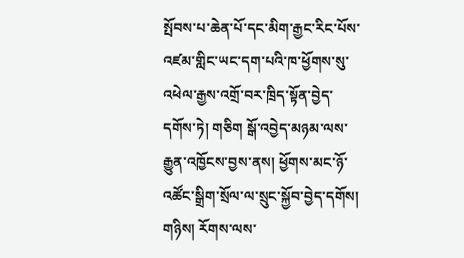སྤོབས་པ་ཆེན་པོ་དང་མིག་རྒྱང་རིང་པོས་འཛམ་གླིང་ཡང་དག་པའི་ཁ་ཕྱོགས་སུ་འཕེལ་རྒྱས་འགྲོ་བར་ཁྲིད་སྟོན་བྱེད་དགོས་ཏེ། གཅིག སྒོ་འབྱེད་མཉམ་ལས་རྒྱུན་འཁྱོངས་བྱས་ནས། ཕྱོགས་མང་ཉོ་འཚོང་སྒྲིག་སྲོལ་ལ་སྲུང་སྐྱོབ་བྱེད་དགོས། གཉིས། རོགས་ལས་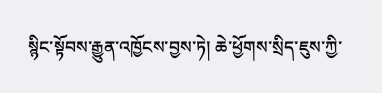སྙིང་སྟོབས་རྒྱུན་འཁྱོངས་བྱས་ཏེ། ཆེ་ཕྱོགས་སྲིད་ཇུས་ཀྱི་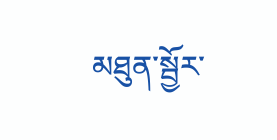མཐུན་སྦྱོར་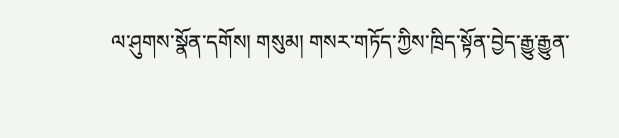ལ་ཤུགས་སྣོན་དགོས། གསུམ། གསར་གཏོད་ཀྱིས་ཁྲིད་སྟོན་བྱེད་རྒྱུ་རྒྱུན་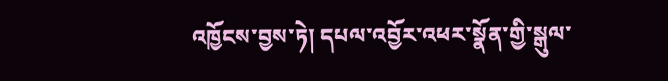འཁྱོངས་བྱས་ཏེ། དཔལ་འབྱོར་འཕར་སྣོན་གྱི་སྒུལ་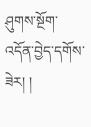ཤུགས་སྔོག་འདོན་བྱེད་དགོས་ཟེར། །